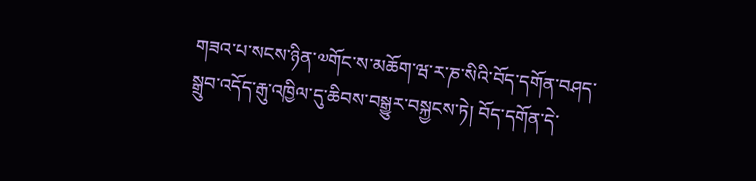གཟའ་པ་སངས་ཉིན་༧གོང་ས་མཆོག་ཝ་ར་ཎ་སིའི་བོད་དགོན་བཤད་སྒྲུབ་འདོད་རྒུ་འཁྱིལ་དུ་ཆིབས་བསྒྱུར་བསྐྱངས་ཏེ། བོད་དགོན་དེ་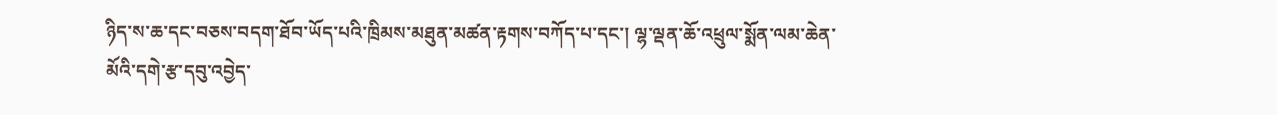ཉིད་ས་ཆ་དང་བཅས་བདག་ཐོབ་ཡོད་པའི་ཁྲིམས་མཐུན་མཚན་རྟགས་བཀོད་པ་དང་། ལྷ་ལྡན་ཆོ་འཕྲུལ་སྨོན་ལམ་ཆེན་མོའི་དགེ་རྩ་དབུ་འབྱེད་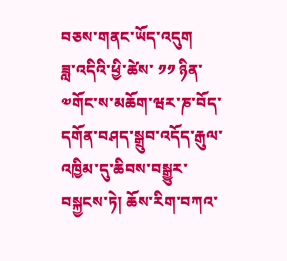བཅས་གནང་ཡོད་འདུག
ཟླ་འདིའི་ཕྱི་ཚེས་ ༡༡ ཉིན་༧གོང་ས་མཆོག་ཝར་ཎ་བོད་དགོན་བཤད་སྒྲུབ་འདོད་རྒུལ་འཁྱིམ་དུ་ཆིབས་བསྒྱུར་བསྐྱངས་ཏེ། ཆོས་རིག་བཀའ་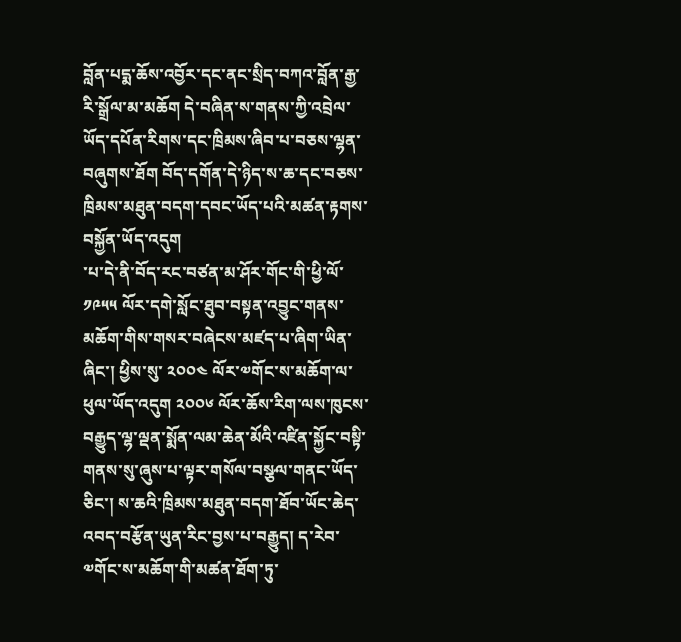བློན་པདྨ་ཆོས་འབྱོར་དང་ནང་སྲིད་བཀའ་བློན་རྒྱ་རི་སྒྲོལ་མ་མཆོག དེ་བཞིན་ས་གནས་ཀྱི་འབྲེལ་ཡོད་དཔོན་རིགས་དང་ཁྲིམས་ཞིབ་པ་བཅས་ལྷན་བཞུགས་ཐོག བོད་དགོན་དེ་ཉིད་ས་ཆ་དང་བཅས་ཁྲིམས་མཐུན་བདག་དབང་ཡོད་པའི་མཚན་རྟགས་བསྐྱོན་ཡོད་འདུག
་པ་དེ་ནི་བོད་རང་བཙན་མ་ཤོར་གོང་གི་ཕྱི་ལོ་ ༡༩༥༥ ལོར་དགེ་སློང་ཐུབ་བསྟན་འབྱུང་གནས་མཆོག་གིས་གསར་བཞེངས་མཛད་པ་ཞིག་ཡིན་ཞིང་། ཕྱིས་སུ་ ༢༠༠༤ ལོར་༧གོང་ས་མཆོག་ལ་ཕུལ་ཡོད་འདུག ༢༠༠༦ ལོར་ཆོས་རིག་ལས་ཁུངས་བརྒྱུད་ལྷ་ལྡན་སྨོན་ལམ་ཆེན་མོའི་འཛིན་སྐྱོང་བསྟི་གནས་སུ་ཞུས་པ་ལྟར་གསོལ་བསྩལ་གནང་ཡོད་ཅིང་། ས་ཆའི་ཁྲིམས་མཐུན་བདག་ཐོབ་ཡོང་ཆེད་འབད་བརྩོན་ཡུན་རིང་བྱས་པ་བརྒྱུད། ད་རེབ་༧གོང་ས་མཆོག་གི་མཚན་ཐོག་ཏུ་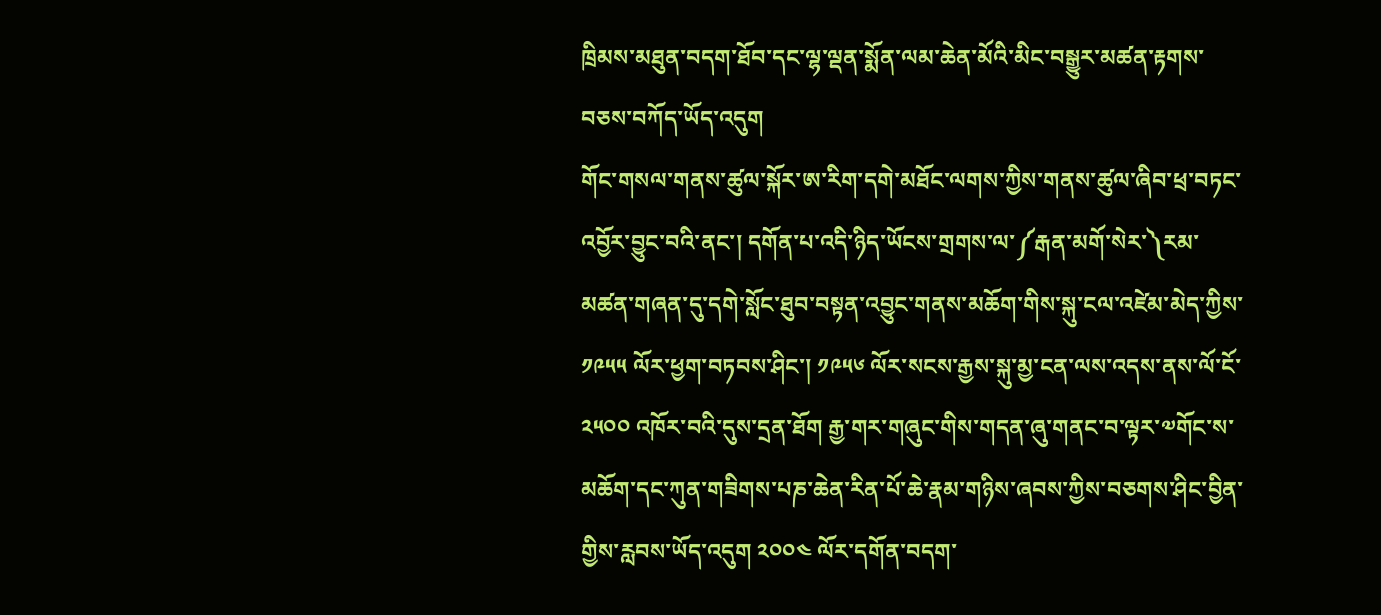ཁྲིམས་མཐུན་བདག་ཐོབ་དང་ལྷ་ལྡན་སྨོན་ལམ་ཆེན་མོའི་མིང་བསྒྱུར་མཚན་རྟགས་བཅས་བཀོད་ཡོད་འདུག
གོང་གསལ་གནས་ཚུལ་སྐོར་ཨ་རིག་དགེ་མཐོང་ལགས་ཀྱིས་གནས་ཚུལ་ཞིབ་ཕྲ་བཏང་འབྱོར་བྱུང་བའི་ནང་། དགོན་པ་འདི་ཉིད་ཡོངས་གྲགས་ལ་༼རྒན་མགོ་སེར་༽རམ་མཚན་གཞན་དུ་དགེ་སློང་ཐུབ་བསྟན་འབྱུང་གནས་མཆོག་གིས་སྐུ་ངལ་འཛེམ་མེད་ཀྱིས་ ༡༩༥༥ ལོར་ཕྱག་བཏབས་ཤིང་། ༡༩༥༦ ལོར་སངས་རྒྱས་སྐུ་མྱ་ངན་ལས་འདས་ནས་ལོ་ངོ་ ༢༥༠༠ འཁོར་བའི་དུས་དྲན་ཐོག རྒྱ་གར་གཞུང་གིས་གདན་ཞུ་གནང་བ་ལྟར་༧གོང་ས་མཆོག་དང་ཀུན་གཟིགས་པཎ་ཆེན་རིན་པོ་ཆེ་རྣམ་གཉིས་ཞབས་ཀྱིས་བཅགས་ཤིང་བྱིན་གྱིས་རླབས་ཡོད་འདུག ༢༠༠༤ ལོར་དགོན་བདག་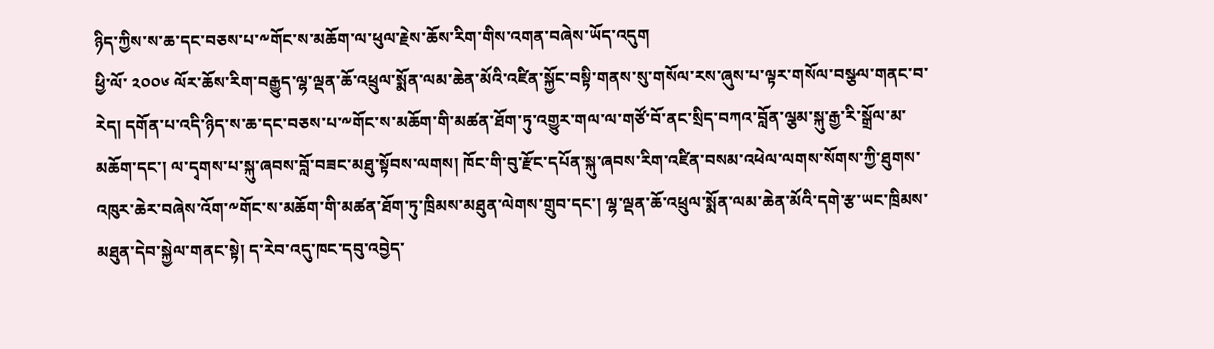ཉིད་ཀྱིས་ས་ཆ་དང་བཅས་པ་༸གོང་ས་མཆོག་ལ་ཕུལ་རྗེས་ཆོས་རིག་གིས་འགན་བཞེས་ཡོད་འདུག
ཕྱི་ལོ་ ༢༠༠༦ ལོར་ཆོས་རིག་བརྒྱུད་ལྷ་ལྡན་ཆོ་འཕྲུལ་སྨོན་ལམ་ཆེན་མོའི་འཛིན་སྐྱོང་བསྟི་གནས་སུ་གསོལ་རས་ཞུས་པ་ལྟར་གསོལ་བསྩལ་གནང་བ་རེད། དགོན་པ་འདི་ཉིད་ས་ཆ་དང་བཅས་པ་༸གོང་ས་མཆོག་གི་མཚན་ཐོག་ཏུ་འགྱུར་གལ་ལ་གཙོ་བོ་ནང་སྲིད་བཀའ་བློན་ལྕམ་སྐུ་རྒྱ་རི་སྒྲོལ་མ་མཆོག་དང་། ལ་དྭགས་པ་སྐུ་ཞབས་བློ་བཟང་མཐུ་སྟོབས་ལགས། ཁོང་གི་བུ་རྫོང་དཔོན་སྐུ་ཞབས་རིག་འཛིན་བསམ་འཕེལ་ལགས་སོགས་ཀྱི་ཐུགས་འཁུར་ཆེར་བཞེས་འོག་༸གོང་ས་མཆོག་གི་མཚན་ཐོག་ཏུ་ཁྲིམས་མཐུན་ལེགས་གྲུབ་དང་། ལྷ་ལྡན་ཆོ་འཕྲུལ་སྨོན་ལམ་ཆེན་མོའི་དགེ་རྩ་ཡང་ཁྲིམས་མཐུན་དེབ་སྐྱེལ་གནང་སྟེ། ད་རེབ་འདུ་ཁང་དབུ་འབྱེད་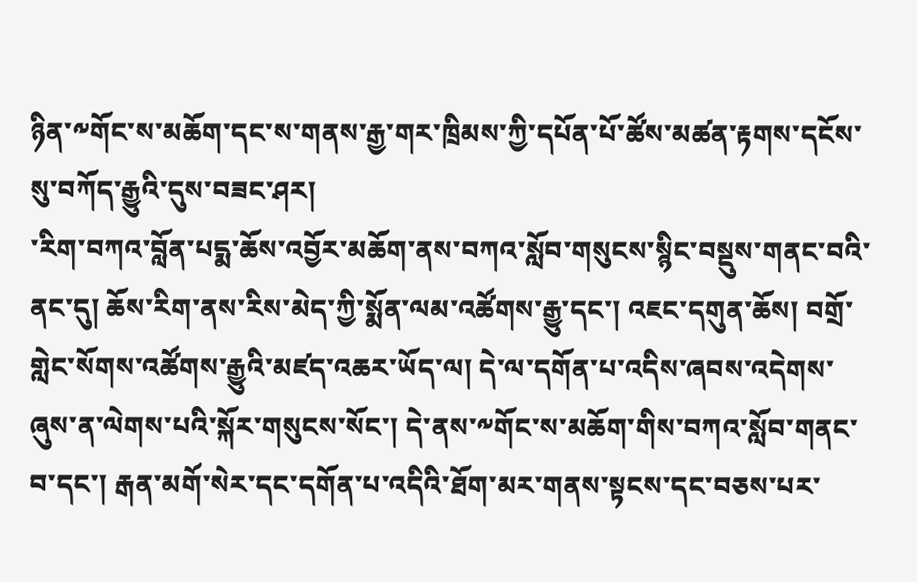ཉིན་༸གོང་ས་མཆོག་དང་ས་གནས་རྒྱ་གར་ཁྲིམས་ཀྱི་དཔོན་པོ་ཚོས་མཚན་རྟགས་དངོས་སུ་བཀོད་རྒྱུའི་དུས་བཟང་ཤར།
་རིག་བཀའ་བློན་པདྨ་ཆོས་འབྱོར་མཆོག་ནས་བཀའ་སློབ་གསུངས་སྙིང་བསྡུས་གནང་བའི་ནང་དུ། ཆོས་རིག་ནས་རིས་མེད་ཀྱི་སྨོན་ལམ་འཚོགས་རྒྱུ་དང་། འཇང་དགུན་ཆོས། བགྲོ་གླེང་སོགས་འཚོགས་རྒྱུའི་མཛད་འཆར་ཡོད་ལ། དེ་ལ་དགོན་པ་འདིས་ཞབས་འདེགས་ཞུས་ན་ལེགས་པའི་སྐོར་གསུངས་སོང་། དེ་ནས་༸གོང་ས་མཆོག་གིས་བཀའ་སློབ་གནང་བ་དང་། རྒན་མགོ་སེར་དང་དགོན་པ་འདིའི་ཐོག་མར་གནས་སྟངས་དང་བཅས་པར་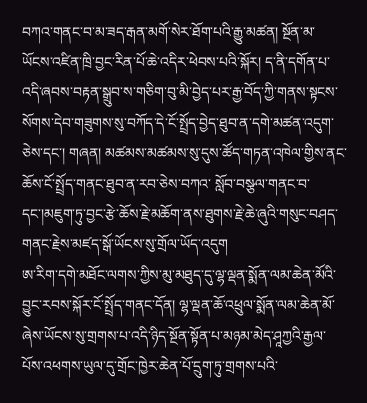བཀའ་གནང་བ་མ་ཟད་རྒན་མགོ་སེར་ཐོག་པའི་རྒྱུ་མཚན། སྔོན་མ་ཡོངས་འཛིན་ཁྲི་བྱང་རིན་པོ་ཆེ་འདིར་ཕེབས་པའི་སྐོར། ད་ནི་དགོན་པ་འདི་ཞབས་བརྟན་སྒྲུབ་ས་གཅིག་བུ་མི་བྱེད་པར་རྒྱ་བོད་ཀྱི་གནས་སྟངས་སོགས་དེབ་གཟུགས་སུ་བཀོད་དེ་ངོ་སྤྲོད་བྱེད་ཐུབ་ན་དགེ་མཚན་འདུག་ཅེས་དང་། གཞན། མཚམས་མཚམས་སུ་དུས་ཚོད་གཏན་འཁེལ་གྱིས་ནང་ཆོས་ངོ་སྤྲོད་གནང་ཐུབ་ན་རབ་ཅེས་བཀའ་ སློབ་བསྩལ་གནང་བ་དང་།མཇུག་ཏུ་བྱང་རྩེ་ཆོས་རྗེ་མཆོག་ནས་ཐུགས་རྗེ་ཆེ་ཞུའི་གསུང་བཤད་གནང་རྗེས་མཛད་སྒོ་ཡོངས་སུ་གྲོལ་ཡོད་འདུག
ཨ་རིག་དགེ་མཐོང་ལགས་ཀྱིས་མུ་མཐུད་དུ་ལྷ་ལྡན་སྨོན་ལམ་ཆེན་མོའི་བྱུང་རབས་སྐོར་ངོ་སྤྲོད་གནང་དོན། ལྷ་ལྡན་ཆོ་འཕྲུལ་སྨོན་ལམ་ཆེན་མོ་ཞེས་ཡོངས་སུ་གྲགས་པ་འདི་ཉིད་སྔོན་སྟོན་པ་མཉམ་མེད་ཤཱཀྱའི་རྒྱལ་པོས་འཕགས་ཡུལ་དུ་གྲོང་ཁྱེར་ཆེན་པོ་དྲུག་ཏུ་གྲགས་པའི་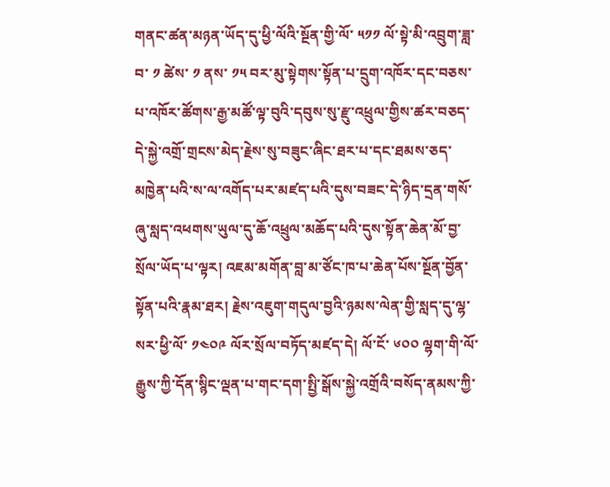གནང་ཚན་མཉན་ཡོད་དུ་ཕྱི་ལོའི་སྔོན་གྱི་ལོ་ ༥༡༡ ལོ་སྟེ་མི་འབྲུག་ཟླ་བ་ ༡ ཚེས་ ༡ ནས་ ༡༥ བར་མུ་སྟེགས་སྟོན་པ་དྲུག་འཁོར་དང་བཅས་པ་འཁོར་ཚོགས་རྒྱ་མཚོ་ལྟ་བུའི་དབུས་སུ་རྫུ་འཕྲུལ་གྱིས་ཚར་བཅད་དེ་སྐྱེ་འགྲོ་གྲངས་མེད་རྗེས་སུ་བཟུང་ཞིང་ཐར་པ་དང་ཐམས་ཅད་མཁྱེན་པའི་ས་ལ་འགོད་པར་མཛད་པའི་དུས་བཟང་དེ་ཉིད་དྲན་གསོ་ཞུ་སླད་འཕགས་ཡུལ་དུ་ཆོ་འཕྲུལ་མཆོད་པའི་དུས་སྟོན་ཆེན་མོ་བྱ་སྲོལ་ཡོད་པ་ལྟར། འཇམ་མགོན་བླ་མ་ཙོང་ཁ་པ་ཆེན་པོས་སྔོན་བྱོན་སྟོན་པའི་རྣམ་ཐར། རྗེས་འཇུག་གདུལ་བྱའི་ཉམས་ལེན་གྱི་སླད་དུ་ལྷ་སར་ཕྱི་ལོ་ ༡༤༠༩ ལོར་སྲོལ་བཏོད་མཛད་དེ། ལོ་ངོ་ ༦༠༠ ལྷག་གི་ལོ་རྒྱུས་ཀྱི་དོན་སྙིང་ལྡན་པ་གང་དག་སྤྱི་སྒོས་སྐྱེ་འགྲོའི་བསོད་ནམས་ཀྱི་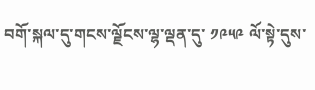བགོ་སྐལ་དུ་གངས་ལྗོངས་ལྷ་ལྡན་དུ་ ༡༩༥༩ ལོ་སྟེ་དུས་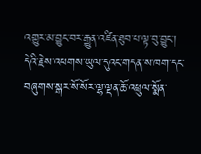འགྱུར་མ་བྱུང་བར་རྒྱུན་འཛིན་ཐུབ་པ་ལྟ་བུ་བྱུང་།
དེའི་རྗེས་འཕགས་ཡུལ་དུའང་གདན་ས་ཁག་དང་བཞུགས་སྒར་སོ་སོར་ལྷ་ལྡན་ཆོ་འཕྲུལ་སྨོན་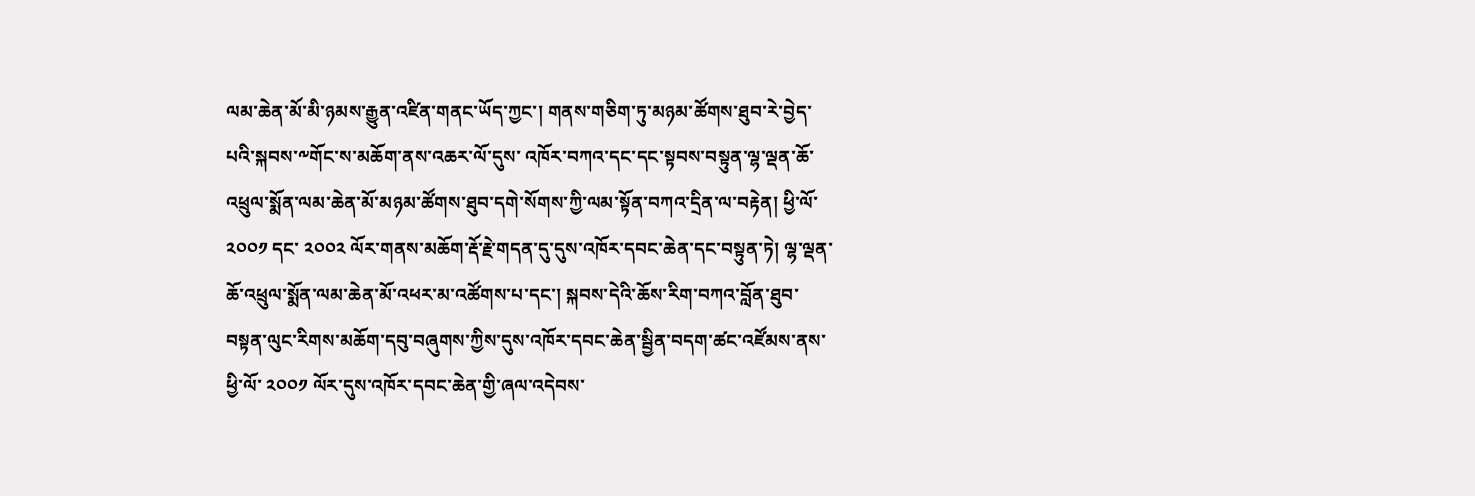ལམ་ཆེན་མོ་མི་ཉམས་རྒྱུན་འཛིན་གནང་ཡོད་ཀྱང་། གནས་གཅིག་ཏུ་མཉམ་ཚོགས་ཐུབ་རེ་བྱེད་པའི་སྐབས་༸གོང་ས་མཆོག་ནས་འཆར་ལོ་དུས་ འཁོར་བཀའ་དང་དང་སྟབས་བསྟུན་ལྷ་ལྡན་ཆོ་འཕྲུལ་སྨོན་ལམ་ཆེན་མོ་མཉམ་ཚོགས་ཐུབ་དགེ་སོགས་ཀྱི་ལམ་སྟོན་བཀའ་དྲིན་ལ་བརྟེན། ཕྱི་ལོ་ ༢༠༠༡ དང་ ༢༠༠༢ ལོར་གནས་མཆོག་རྡོ་རྗེ་གདན་དུ་དུས་འཁོར་དབང་ཆེན་དང་བསྟུན་ཏེ། ལྷ་ལྡན་ཆོ་འཕྲུལ་སྨོན་ལམ་ཆེན་མོ་འཕར་མ་འཚོགས་པ་དང་། སྐབས་དེའི་ཆོས་རིག་བཀའ་བློན་ཐུབ་བསྟན་ལུང་རིགས་མཆོག་དབུ་བཞུགས་ཀྱིས་དུས་འཁོར་དབང་ཆེན་སྦྱིན་བདག་ཚང་འཛོམས་ནས་ཕྱི་ལོ་ ༢༠༠༡ ལོར་དུས་འཁོར་དབང་ཆེན་གྱི་ཞལ་འདེབས་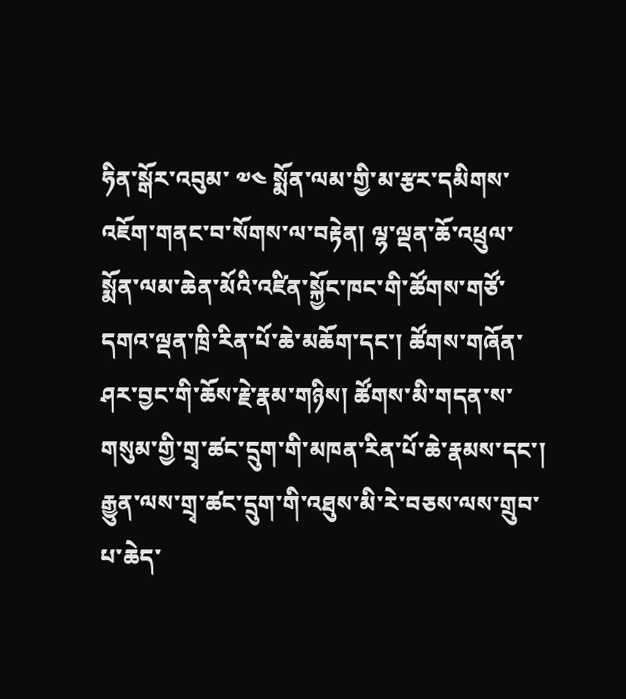ཧིན་སྒོར་འབུམ་ ༧༤ སྨོན་ལམ་གྱི་མ་རྩར་དམིགས་འཇོག་གནང་བ་སོགས་ལ་བརྟེན། ལྷ་ལྡན་ཆོ་འཕྲུལ་སྨོན་ལམ་ཆེན་མོའི་འཛིན་སྐྱོང་ཁང་གི་ཚོགས་གཙོ་དགའ་ལྡན་ཁྲི་རིན་པོ་ཆེ་མཆོག་དང་། ཚོགས་གཞོན་ཤར་བྱང་གི་ཆོས་རྗེ་རྣམ་གཉིས། ཚོགས་མི་གདན་ས་གསུམ་གྱི་གྲྭ་ཚང་དྲུག་གི་མཁན་རིན་པོ་ཆེ་རྣམས་དང་། རྒྱུན་ལས་གྲྭ་ཚང་དྲུག་གི་འཐུས་མི་རེ་བཅས་ལས་གྲུབ་པ་ཆེད་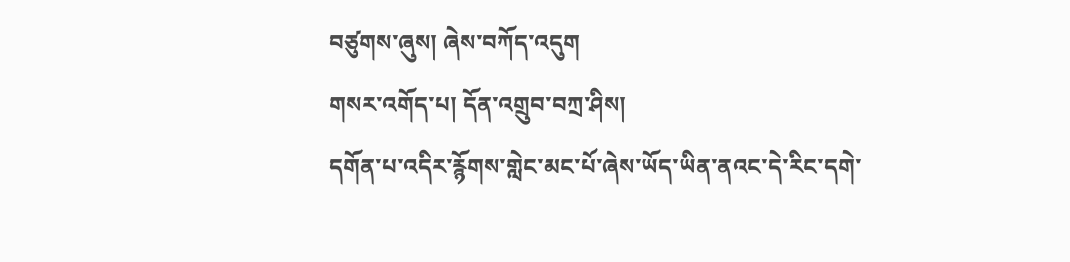བཙུགས་ཞུས། ཞེས་བཀོད་འདུག
གསར་འགོད་པ། དོན་འགྲུབ་བཀྲ་ཤིས།
དགོན་པ་འདིར་རྙོགས་གླེང་མང་པོ་ཞེས་ཡོད་ཡིན་ནའང་དེ་རིང་དགེ་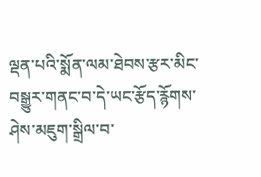ལྡན་པའི་སྨོན་ལམ་ཐེབས་རྩར་མིང་བསྒྱུར་གནང་བ་དེ་ཡང་རྩོད་རྙོགས་ཤེས་མཇུག་སྒྲིལ་བ་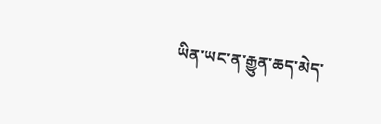ཡིན་ཡང་ན་རྒྱུན་ཆད་མེད་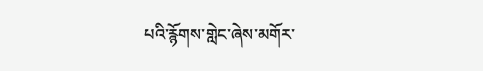པའི་རྙོགས་གླེང་ཞེས་མགོར་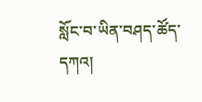སློང་བ་ཡིན་བཤད་ཚོད་དཀའ།